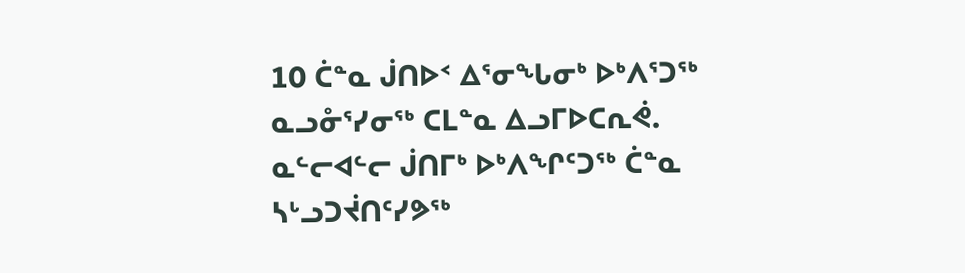10 ᑖᓐᓇ ᒎᑎᐅᑉ ᐃᕐᓂᖓᓂᒃ ᐅᒃᐱᕐᑐᖅ ᓇᓗᓁᕐᓯᓂᖅ ᑕᒪᓐᓇ ᐃᓗᒥᐅᑕᕆᕚ. ᓇᓪᓕᐊᓪᓕ ᒎᑎᒥᒃ ᐅᒃᐱᖏᑦᑐᖅ ᑖᓐᓇ ᓴᒡᓗᑐᔫᑎᑦᓯᕗᖅ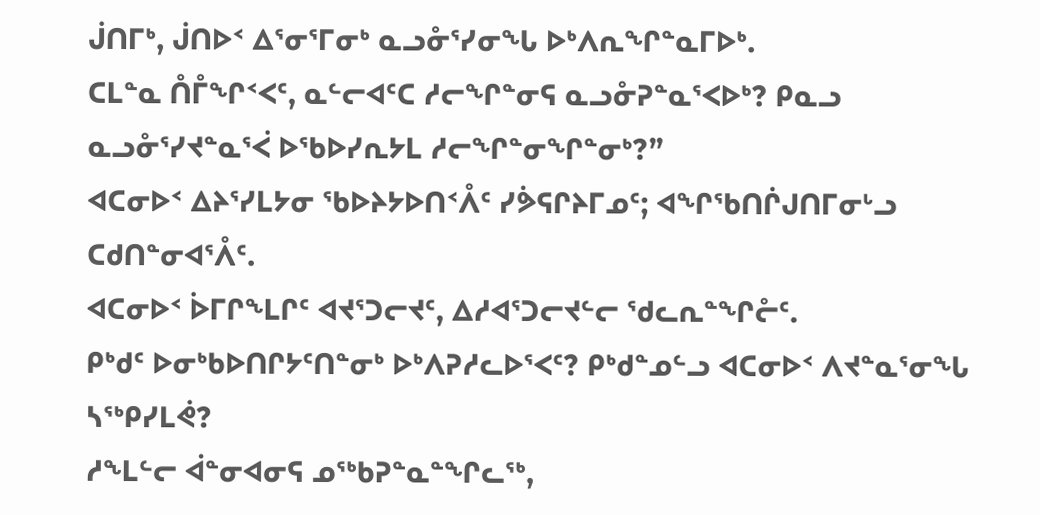ᒎᑎᒥᒃ, ᒎᑎᐅᑉ ᐃᕐᓂᕐᒥᓂᒃ ᓇᓗᓁᕐᓯᓂᖓ ᐅᒃᐱᕆᖏᓐᓇᒥᐅᒃ.
ᑕᒪᓐᓇ ᑍᒤᖏᑉᐸᑦ, ᓇᓪᓕᐊᑦᑕ ᓱᓕᖏᓐᓂᕋ ᓇᓗᓁᕈᓐᓇᕐᐸᐅᒃ? ᑭᓇᓗ ᓇᓗᓁᕐᓯᔪᓐᓇᕐᐹ ᐅᖃᐅᓯᕆᔭᒪ ᓱᓕᖏᓐᓂᖏᓐᓂᒃ?”
ᐊᑕᓂᐅᑉ ᐃᔨᕐᓯᒪᔭᓂ ᖃᐅᔨᔭᐅᑎᑉᐰᑦ ᓯᕘᕋᒋᔨᒥᓄᑦ; ᐊᖏᖃᑎᒌᒍᑎᒥᓂᒡᓗ ᑕᑯᑎᓐᓂᐊᕐᐰᑦ.
ᐊᑕᓂᐅᑉ ᐆᒥᒋᖕᒪᒋᑦ ᐊᔪᕐᑐᓕᔪᑦ, ᐃᓱᐊᕐᑐᓕᔪᓪᓕ ᖁᓚᕆᓐᖏᓔᑦ.
ᑭᒃᑯᑦ ᐅᓂᒃᑲᐅᑎᒋᔭᑦᑎᓐᓂᒃ ᐅᒃᐱᕈᓱᓚᐅᕐᐸᑦ? ᑭᒃᑯᓐᓄᓪᓗ ᐊᑕᓂᐅᑉ ᐱᔪᓐᓇᕐᓂᖓ ᓴᖅᑭᓯᒪᕚ?
ᓱᖕᒪᓪᓕ ᐋᓐᓂᐊᓂᕋ ᓄᖅᑲᕈᓐᓇᓐᖏᓚᖅ,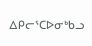ᐃᑭᓕᕐᑕᐅᓂᒃᑲᓗ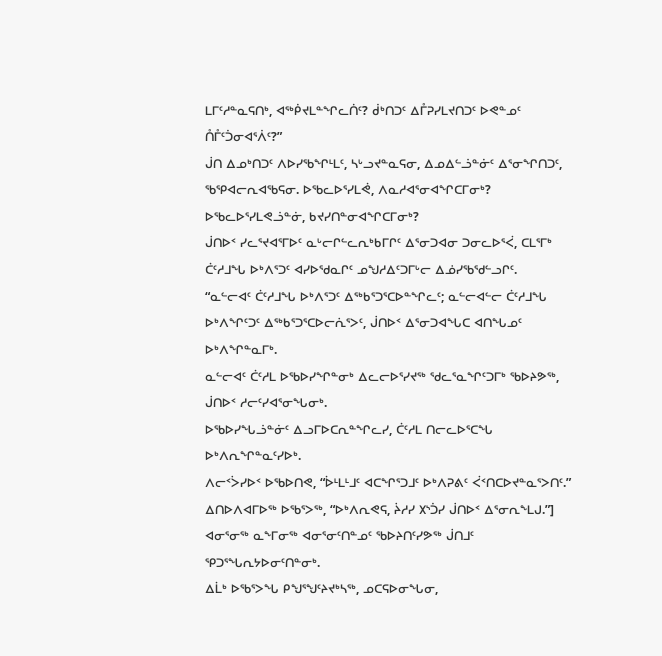ᒪᒥᑦᓱᓐᓇᕋᑎᒃ, ᐊᖅᑮᔪᒪᓐᖏᓚᑏᑦ? ᑰᒃᑎᑐᑦ ᐃᒤᕈᓯᒪᔪᑎᑐᑦ ᐅᕙᓐᓄᑦ ᑍᒤᑦᑑᓂᐊᕐᐲᑦ?”
ᒎᑎ ᐃᓄᒃᑎᑐᑦ ᐱᐅᓯᖃᖏᒻᒪᑦ, ᓴᒡᓗᔪᓐᓇᕋᓂ, ᐃᓄᐃᓪᓘᓐᓃᑦ ᐃᕐᓂᖏᑎᑐᑦ, ᖃᕿᐊᓕᕆᐊᖃᕋᓂ. ᐅᖃᓚᐅᕐᓯᒪᕚ, ᐱᓇᓱᐊᕐᓂᐊᖏᑕᒥᓂᒃ? ᐅᖃᓚᐅᕐᓯᒪᕙᓘᓐᓃ, ᑲᔪᓯᑎᓐᓂᐊᖏᑕᒥᓂᒃ?
ᒎᑎᐅᑉ ᓯᓚᕐᔪᐊᕐᒥᐅᑦ ᓇᒡᓕᒋᓪᓚᕆᒃᑲᒥᒋᑦ ᐃᕐᓂᑐᐊᓂ ᑐᓂᓚᐅᕐᐹ, ᑕᒪᕐᒥᒃ ᑖᑦᓱᒧᖓ ᐅᒃᐱᕐᑐᑦ ᐊᓯᐅᖁᓇᒋᑦ ᓄᖑᓱᐃᑦᑐᒥᒡᓕ ᐃᓅᓯᖃᖁᓪᓗᒋᑦ.
“ᓇᓪᓕᐊᑦ ᑖᑦᓱᒧᖓ ᐅᒃᐱᕐᑐᑦ ᐃᖅᑲᕐᑐᕐᑕᐅᓐᖏᓚᑦ; ᓇᓪᓕᐊᓪᓕ ᑖᑦᓱᒧᖓ ᐅᒃᐱᖏᑦᑐᑦ ᐃᖅᑲᕐᑐᕐᑕᐅᓕᕇᕐᐳᑦ, ᒎᑎᐅᑉ ᐃᕐᓂᑐᐊᖓᑕ ᐊᑎᖓᓄᑦ ᐅᒃᐱᖏᓐᓇᒥᒃ.
ᓇᓪᓕᐊᑦ ᑖᑦᓱᒪ ᐅᖃᐅᓯᖏᓐᓂᒃ ᐃᓚᓕᐅᕐᓯᔪᖅ ᖁᓚᕐᓇᖏᑦᑐᒥᒃ ᖃᐅᔨᕗᖅ, ᒎᑎᐅᑉ ᓱᓕᑦᓯᐊᕐᓂᖓᓂᒃ.
ᐅᖃᐅᓯᖓᓘᓐᓃᑦ ᐃᓗᒥᐅᑕᕆᓐᖏᓚᓯ, ᑖᑦᓱᒪ ᑎᓕᓚᐅᕐᑕᖓ ᐅᒃᐱᕆᖏᓐᓇᑦᓯᐅᒃ.
ᐱᓕᑉᐴᓯᐅᑉ ᐅᖃᐅᑎᕙ, “ᐆᒻᒪᒻᒧᑦ ᐊᑕᖏᕐᑐᒧᑦ ᐅᒃᐱᕈᕕᑦ ᐹᑉᑎᑕᐅᔪᓐᓇᕐᐳᑎᑦ.” ᐃᑎᐅᐱᐊᒥᐅᖅ ᐅᖃᕐᐳᖅ, “ᐅᒃᐱᕆᕙᕋ, ᔩᓱᓯ ᙭ᔅᑑᓯ ᒎᑎᐅᑉ ᐃᕐᓂᕆᖕᒪᒍ.”]
ᐊᓂᕐᓂᖅ ᓇᖕᒥᓂᖅ ᐊᓂᕐᓂᑦᑎᓐᓄᑦ ᖃᐅᔨᑎᑦᓯᕗᖅ ᒎᑎᒧᑦ ᕿᑐᕐᖓᕆᔭᐅᓂᑦᑎᓐᓂᒃ.
ᐃᒫᒃ ᐅᖃᕐᐳᖓ ᑭᖑᕐᖑᑦᔨᔪᒃᓴᖅ, ᓄᑕᕋᐅᓂᖓᓂ,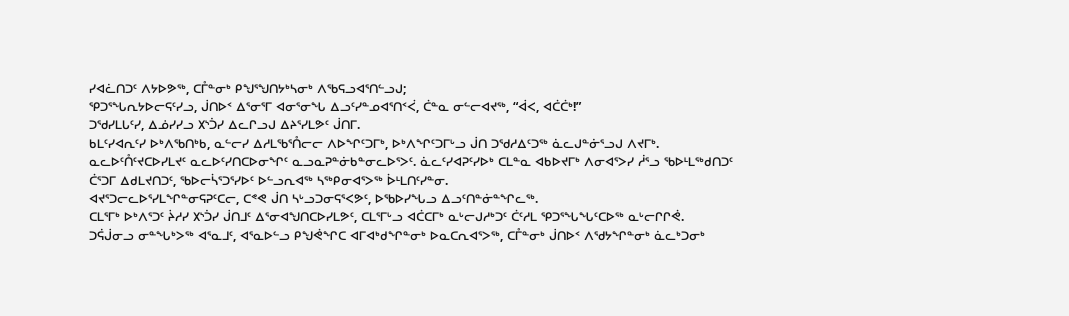ᓯᐊᓛᑎᑐᑦ ᐱᔭᐅᕗᖅ, ᑕᒤᓐᓂᒃ ᑭᖑᕐᖑᑎᔭᒃᓴᓂᒃ ᐱᖃᕋᓗᐊᕐᑎᓪᓗᒍ;
ᕿᑐᕐᖓᕆᔭᐅᓕᕋᑦᓯᓗ, ᒎᑎᐅᑉ ᐃᕐᓂᕐᒥ ᐊᓂᕐᓂᖓ ᐃᓗᑦᓯᓐᓄᐊᕐᑎᑉᐹ, ᑖᓐᓇ ᓂᓪᓕᐊᔪᖅ, “ᐋᐸ, ᐊᑖᑖᒃ!”
ᑐᖁᓯᒪᒐᑦᓯ, ᐃᓅᓯᓯᓗ ᙭ᔅᑑᓯ ᐃᓚᒋᓗᒍ ᐃᔨᕐᓯᒪᕗᑦ ᒎᑎᒥ.
ᑲᒪᑦᓯᐊᕆᑦᓯ ᐅᒃᐱᖃᑎᒃᑲ, ᓇᓪᓕᓯ ᐃᓱᒪᖃᕐᑍᓕᓕ ᐱᐅᖏᑦᑐᒥᒃ, ᐅᒃᐱᖏᑦᑐᒥᒡᓗ ᒎᑎ ᑐᖁᓱᐃᑦᑐᖅ ᓈᓚᒍᓐᓃᕐᓗᒍ ᐱᔪᒥᒃ.
ᓇᓚᐅᑦᑍᑦᔪᑕᐅᓯᒪᔪᑦ ᓇᓚᐅᑦᓯᑎᑕᐅᓂᖏᑦ ᓇᓗᓇᕈᓐᓃᑲᓐᓂᓚᐅᕐᐳᑦ. ᓈᓚᑦᓯᐊᕈᑦᓯᐅᒃ ᑕᒪᓐᓇ ᐊᑲᐅᔪᒥᒃ ᐱᓂᐊᕐᐳᓯ ᓲᕐᓗ ᖃᐅᒻᒪᖅᑯᑎᑐᑦ ᑖᕐᑐᒥ ᐃᑯᒪᔪᑎᑐᑦ, ᖃᐅᓕᓵᕐᑐᕐᓯᐅᑦ ᐅᓪᓗᕆᐊᖅ ᓴᖅᑭᓂᐊᕐᐳᖅ ᐆᒻᒪᑎᑦᓯᓐᓂ.
ᐊᔪᕐᑐᓕᓚᐅᕐᓯᒪᖏᓐᓂᕋᕈᑦᑕᓕ, ᑕᕝᕙ ᒎᑎ ᓴᒡᓗᑐᓂᕋᕐᐸᕗᑦ, ᐅᖃᐅᓯᖓᓗ ᐃᓗᑦᑎᓐᓃᓐᖏᓚᖅ.
ᑕᒪᕐᒥᒃ ᐅᒃᐱᕐᑐᑦ ᔩᓱᓯ ᙭ᔅᑑᓯ ᒎᑎᒧᑦ ᐃᕐᓂᐊᖑᑎᑕᐅᓯᒪᕗᑦ, ᑕᒪᕐᒥᒡᓗ ᐊᑖᑕᒥᒃ ᓇᒡᓕᒍᓱᒃᑐᑦ ᑖᑦᓱᒪ ᕿᑐᕐᖓᖓᑦᑕᐅᖅ ᓇᒡᓕᒋᒋᕚ.
ᑐᕌᒎᓂᓗ ᓂᓐᖓᒃᐳᖅ ᐊᕐᓇᒧᑦ, ᐊᕐᓇᐅᓪᓗ ᑭᖑᕚᖏᑕ ᐊᒥᐊᒃᑯᖏᓐᓂᒃ ᐅᓇᑕᕆᐊᕐᐳᖅ, ᑕᒤᓐᓂᒃ ᒎᑎᐅᑉ ᐱᖁᔭᖏᓐᓂᒃ ᓈᓚᒃᑐᓂᒃ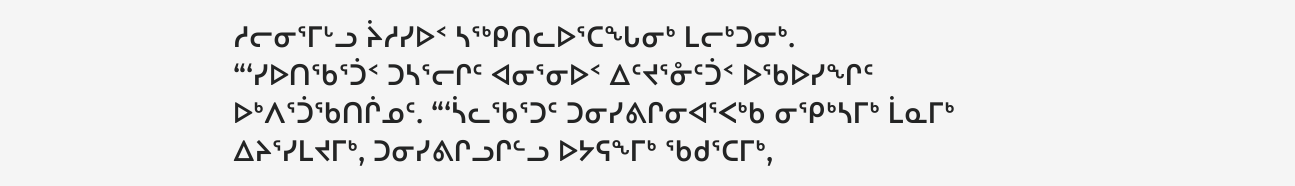ᓱᓕᓂᕐᒥᒡᓗ ᔩᓱᓯᐅᑉ ᓴᖅᑭᑎᓚᐅᕐᑕᖓᓂᒃ ᒪᓕᒃᑐᓂᒃ.
“‘ᓯᐅᑎᖃᕐᑑᑉ ᑐᓴᕐᓕᒋᑦ ᐊᓂᕐᓂᐅᑉ ᐃᑦᔪᕐᓁᑦᑑᑉ ᐅᖃᐅᓯᖏᑦ ᐅᒃᐱᕐᑑᖃᑎᒌᓄᑦ. “‘ᓵᓚᖃᕐᑐᑦ ᑐᓂᓯᕕᒋᓂᐊᕐᐸᒃᑲ ᓂᕿᒃᓴᒥᒃ ᒫᓇᒥᒃ ᐃᔨᕐᓯᒪᔪᒥᒃ, ᑐᓂᓯᕕᒋᓗᒋᓪᓗ ᐅᔭᕋᖕᒥᒃ ᖃᑯᕐᑕᒥᒃ,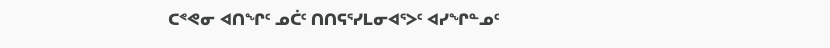ᑕᕝᕙᓂ ᐊᑎᖏᑦ ᓄᑖᑦ ᑎᑎᕋᕐᓯᒪᓂᐊᕐᐳᑦ ᐊᓯᖏᓐᓄᑦ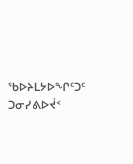ᖃᐅᔨᒪᔭᐅᖏᑦᑐᑦ ᑐᓂᓯᕕᐅᔫᑉ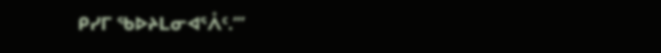ᑭᓯᒥ ᖃᐅᔨᒪᓂᐊᕐᐰᑦ.’”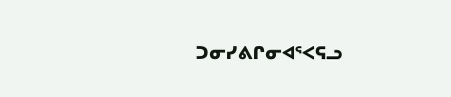ᑐᓂᓯᕕᒋᓂᐊᕐᐸᕋᓗ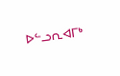ᐅᓪᓗᕆᐊᒥᒃ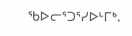ᖃᐅᓕᕐᑐᕐᓯᐅᒻᒥᒃ.